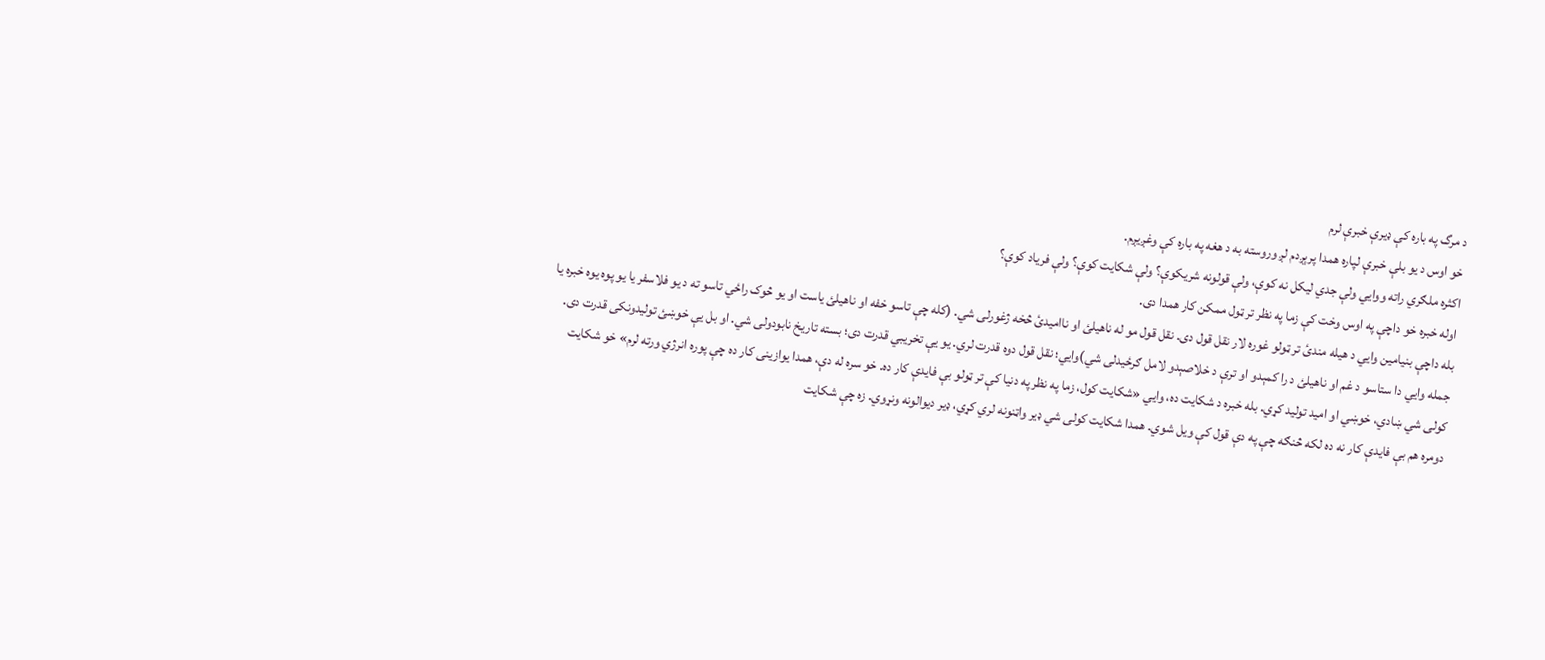د مرگ په باره کې ډیرې خبرې لرم
خو اوس د یو بلې خبرې لپاره همدا پرېږدم لږ وروسته به د هغه په باره کې وغږیږم.
اکثره ملګري راته ووایي ولې جدي لیکل نه کوې، ولې قولونه شریکوې؟ ولې شکایت کوې؟ ولې فریاد کوې؟
اوله خبره خو داچې په اوس وخت کې زما په نظر تر ټول ممکن کار همدا دی.
بله داچې بنیامین وايي د هیله مندئ تر ټولو غوره لار نقل قول دی. نقل قول مو له ناهيلئ او ناامیدئ څخه ژغورلی شي. (کله چې تاسو خفه او ناهیلئ یاست او یو څوک راځي تاسو ته د یو فلاسفر یا یو پوه یوه خبره یا جمله وايي دا ستاسو د غم او ناهيلئ د را کمېدو او ترې د خلاصېدو لامل ګرځیدلی شي)وايي؛ نقل قول دوه قدرت لري. یو یې تخریبي قدرت دی؛ بسته تاریخ نابودولی شي. او بل یې خوښئ تولیدونکی قدرت دی. کولی شي ښادي، خوښي او امید تولید کړي. بله خبره د شکایت ده، وايي «شکایت کول، زما په نظر په دنیا کې تر ټولو بې فایدې کار ده. خو سره له دې، همدا یوازینی کار ده چې پوره انرژي ورته لرم» خو شکایت دومره هم بې فایدې کار نه ده لکه څنګه چې په دې قول کې ویل شوي. همدا شکایت کولی شي ډیر واټنونه لري کړي، ډیر دیوالونه ونړوي. زه چې شکایت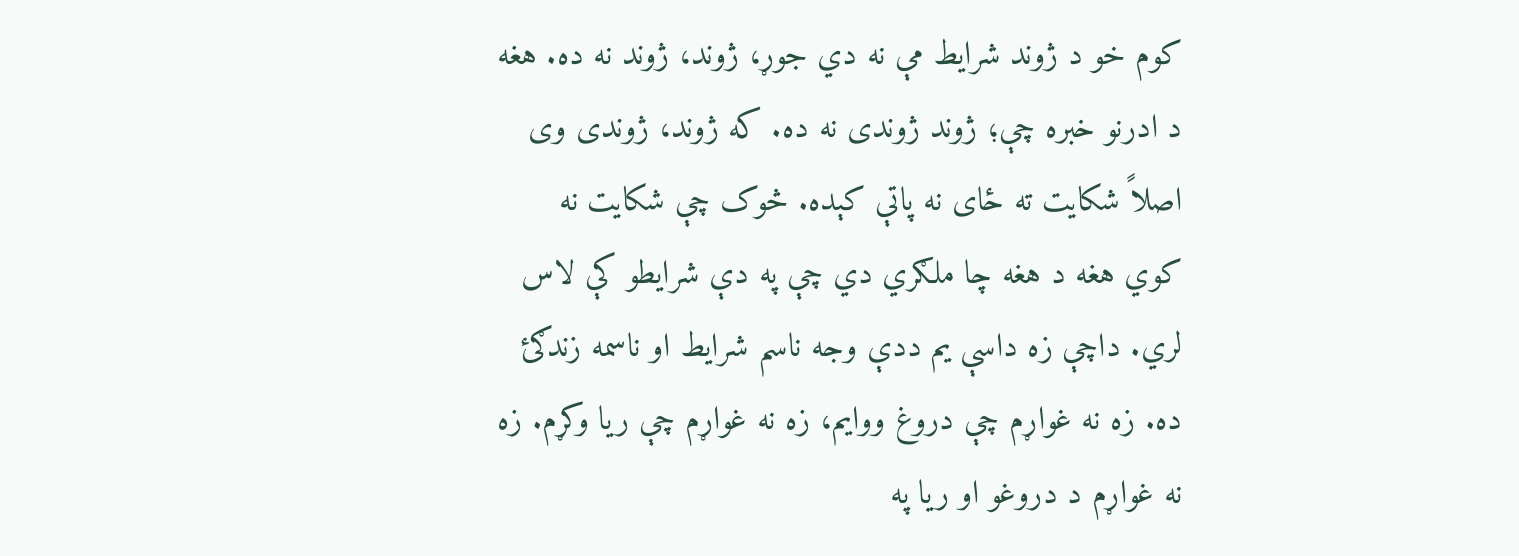کوم خو د ژوند شرایط مې نه دي جوړ، ژوند، ژوند نه ده. هغه د ادرنو خبره چې؛ ژوند ژوندی نه ده. که ژوند، ژوندی وی اصلاً شکایت ته ځای نه پاتې کېده. څوک چې شکایت نه کوي هغه د هغه چا ملګري دي چې په دې شرايطو کې لاس لري. داچې زه داسې یم ددې وجه ناسم شرایط او ناسمه زندګئ ده. زه نه غواړم چې دروغ ووایم، زه نه غواړم چې ریا وکړم. زه نه غواړم د دروغو او ریا په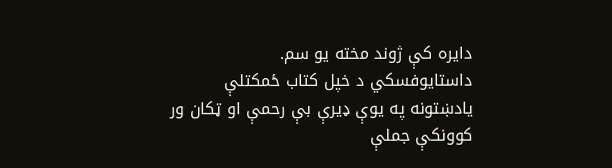دایره کې ژوند مخته یو سم.
داستایوفسکي د خپل کتاب ځمکتلې يادښتونه په یوې ډیرې بې رحمې او ټکان ور کوونکې جملې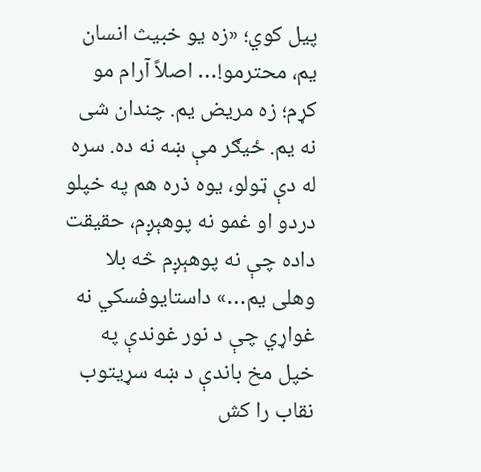پیل کوي؛ «زه یو خبیث انسان یم، محترمو!… اصلاً آرام مو کړم؛ زه مریض یم. چندان شی نه یم. ځیګر مې ښه نه ده. سره له دې ټولو، یوه ذره هم په خپلو دردو او غمو نه پوهېږم، حقیقت داده چې نه پوهېږم څه بلا وهلی یم…» داستایوفسکي نه غواړي چې د نور غوندې په خپل مخ باندې د ښه سړیتوب نقاب را کش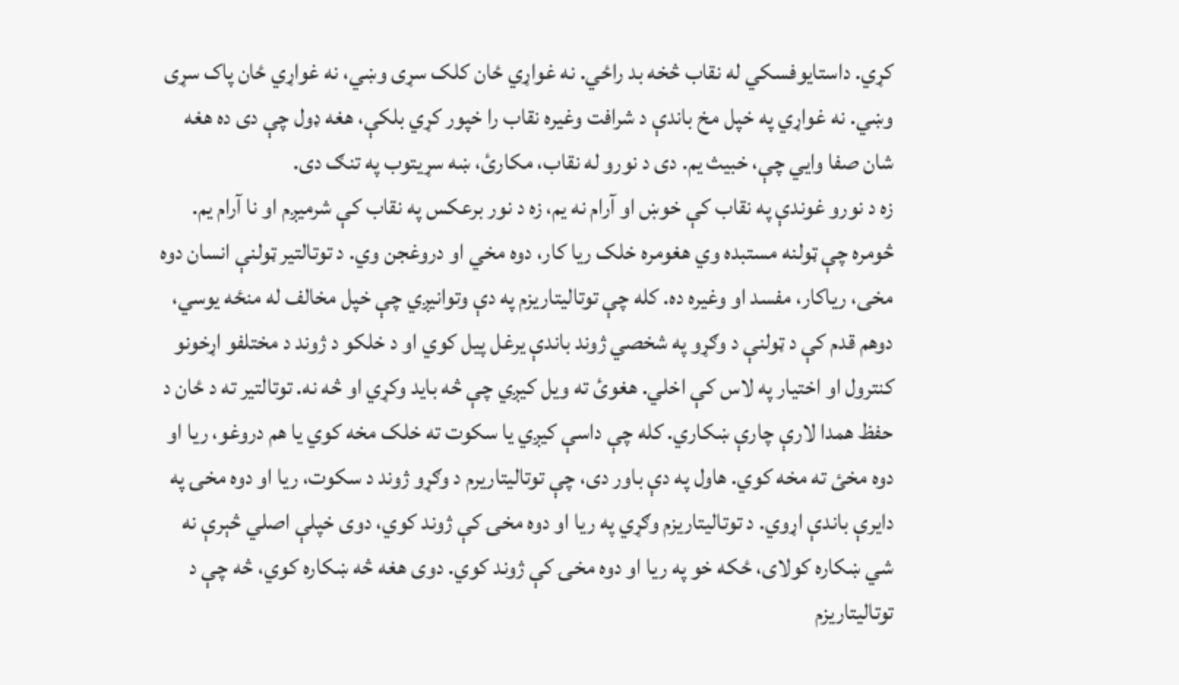کړي. داستایوفسکي له نقاب څخه بد راځي. نه غواړي ځان کلک سړی وښي، نه غواړي ځان پاک سړی وښي. نه غواړي په خپل مخ باندې د شرافت وغیره نقاب را خپور کړي بلکې، هغه ډول چې دی ده هغه شان صفا وايي چې، خبیث یم. دی د نورو له نقاب، مکارئ، ښه سړیتوب په تنګ دی.
زه د نورو غوندې په نقاب کې خوښ او آرام نه یم، زه د نور برعکس په نقاب کې شرمیږم او نا آرام یم.
څومره چې ټولنه مستبده وي هغومره خلک ریا کار، دوه مخي او دروغجن وي. د توتالتیر ټولنې انسان دوه مخی، ریاکار، مفسد او وغیره ده. کله چې توتالیتاریزم په دې وتوانیږي چې خپل مخالف له منځه یوسي، دوهم قدم کې د ټولنې د وګړو په شخصي ژوند باندې یرغل پیل کوي او د خلکو د ژوند د مختلفو اړخونو کنترول او اختیار په لاس کې اخلي. هغوئ ته ویل کیږي چې څه باید وکړي او څه نه. توتالتیر ته د ځان د حفظ همدا لارې چارې ښکاري. کله چې داسې کیږي یا سکوت ته خلک مخه کوي یا هم دروغو، ریا او دوه مخئ ته مخه کوي. هاول په دې باور دی، چې توتالیتاریرم د وګړو ژوند د سکوت، ریا او دوه مخۍ په دایرې باندې اړوي. د توتالیتاریزم وګړي په ریا او دوه مخۍ کې ژوند کوي، دوی خپلې اصلي څېرې نه شي ښکاره کولای، ځکه خو په ریا او دوه مخۍ کې ژوند کوي. دوی هغه څه ښکاره کوي، څه چې د توتالیتاریزم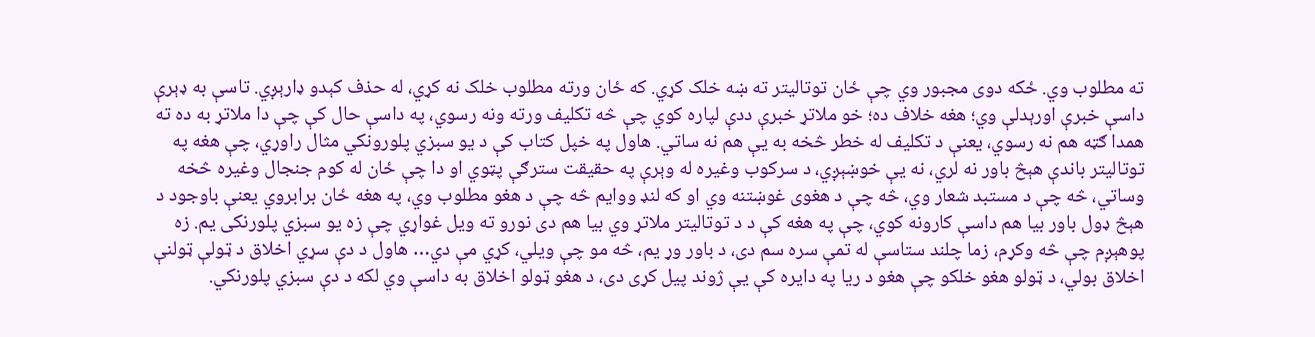ته مطلوب وي. ځکه دوی مجبور وي چې ځان توتالیتر ته ښه خلک کړي. که ځان ورته مطلوب خلک نه کړي، له حذف کېدو ډارېږي. تاسې به ډېرې داسې خبرې اورېدلې وي؛ هغه خلاف ده؛ خو ملاتړ خبرې ددې لپاره کوي چې څه تکلیف ورته ونه رسوي، په داسې حال کې چې دا ملاتړ به ده ته همدا ګټه هم نه رسوي، یعنې د تکلیف له خطر څخه به یې هم نه ساتي. هاول په خپل کتاب کې د یو سبزي پلورونکي مثال راوړي، چې هغه په توتالیتر باندې هېڅ باور نه لري، نه یې خوښېږي، د سرکوب وغیره له وېرې په حقیقت سترګې پټوي او دا چې ځان له کوم جنجال وغیره څخه وساتي، څه چې د مستبد شعار وي، څه چې د هغوی غوښتنه وي او که لنډ ووایم څه چې د هغو مطلوب وي، په هغه ځان برابروي یعنې باوجود د هېڅ ډول باور بیا هم داسې کارونه کوي، چې په هغه کې د د توتالیتر ملاتړ وي بیا هم دی نورو ته ویل غواړي چې زه یو سبزي پلورنکی یم. زه پوهېږم چې څه وکړم، زما چلند ستاسې له تمې سره سم دی، د باور وړ یم، څه مو چې ویلي، کړي مې دي… هاول د دې سړي اخلاق د ټولې ټولنې اخلاق بولي، د ټولو هغو خلکو چې هغو د ریا په دایره کې يې ژوند پیل کړی دی، د هغو ټولو اخلاق به داسې وي لکه د دې سبزي پلورنکي.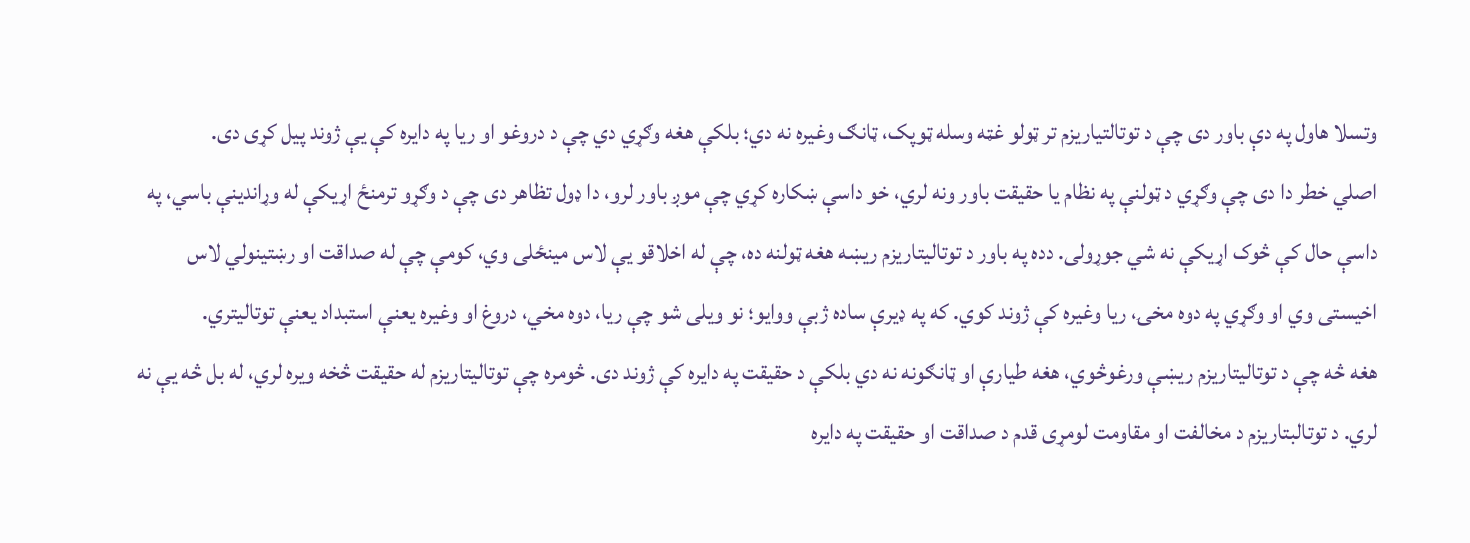وتسلا هاول په دې باور دی چې د توتالتیاریزم تر ټولو غټه وسله ټوپک، ټانګ وغیره نه دي؛ بلکې هغه وګړي دي چې د دروغو او ریا په دایره کې یې ژوند پیل کړی دی.
اصلي خطر دا دی چې وګړي د ټولنې په نظام یا حقیقت باور ونه لري، خو داسې ښکاره کړي چې موږ باور لرو، دا ډول تظاهر دی چې د وګړو ترمنځ اړیکې له وړاندینې باسي، په داسې حال کې څوک اړیکې نه شي جوړولی. دده په باور د توتالیتاریزم ريښه هغه ټولنه ده، چې له اخلاقو يې لاس مینځلی وي، کومې چې له صداقت او رښتینولي لاس اخیستی وي او وګړي په دوه مخۍ، ریا وغیره کې ژوند کوي. که په ډیرې ساده ژبې ووايو؛ نو ویلی شو چې ریا، دوه مخي، دروغ او وغیره یعنې استبداد یعنې توتالیتري.
هغه څه چې د توتالیتاریزم ريښې ورغوڅوي، هغه طیارې او ټانګونه نه دي بلکې د حقیقت په دایره کې ژوند دی. څومره چې توتالیتاریزم له حقیقت څخه ویره لري، له بل څه یې نه لري. د توتالبتاریزم د مخالفت او مقاومت لومړی قدم د صداقت او حقیقت په دایره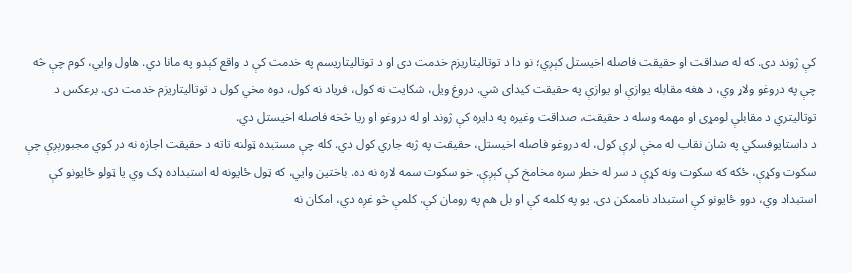کې ژوند دی. که له صداقت او حقیقت فاصله اخیستل کېږي؛ نو دا د توتالیتاریزم خدمت دی او د توتالیتاریسم په خدمت کې د واقع کېدو په مانا دي. هاول وايي، کوم چې څه چې په دروغو ولاړ وي، د هغه مقابله یوازې او یوازې په حقیقت کیدای شي. دروغ ویل، شکایت نه کول، فریاد نه کول، دوه مخي کول د توتالیتاریزم خدمت دی. برعکس د توتالیتري د مقابلې لومړی او مهمه وسله د حقیقت، صداقت وغیره په دایره کې ژوند او له دروغو او ریا څخه فاصله اخیستل دي.
د داستایوفسکي په شان نقاب له مخې لرې کول، له دروغو فاصله اخیستل، حقیقت په ژبه جاري کول دي. کله چې مستبده ټولنه تاته د حقیقت اجازه نه در کوي مجبورېږې چې سکوت وکړې، ځکه که سکوت ونه کړې د سر له خطر سره مخامخ کې کېږې. خو سکوت سمه لاره نه ده. باختین وايي، که ټول ځایونه له استبداده ډک وي یا ټولو ځایونو کې استبداد وي، دوو ځایونو کې استبداد ناممکن دی. يو په کلمه کې او بل هم په رومان کې. کلمې څو غږه دي، امکان نه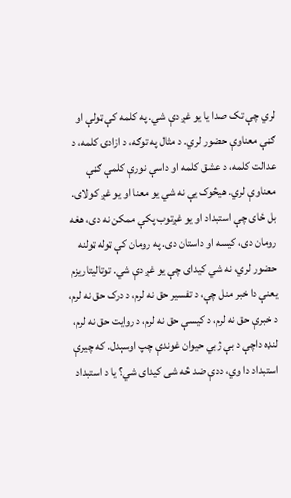لري چې تک صدا یا یو غږ دې شي. په کلمه کې ټولې او ګڼې معناوې حضور لري. د مثال په توګه، د ازادۍ کلمه، د عدالت کلمه، د عشق کلمه او داسې نورې کلمې ګڼې معناوې لري. هيڅوک یې نه شي یو معنا او یو غږ کولای. بل ځای چې استبداد او یو غږتوب پکې ممکن نه دی، هغه رومان دی، کیسه او داستان دی. په رومان کې ټوله ټولنه حضور لري، نه شي کیدای چې یو غږ دې شي. توتالیتاریزم یعنې دا خبر منل چې، د تفسیر حق نه لرم، د درک حق نه لرم، د خبرې حق نه لرم، د کیسې حق نه لرم، د روایت حق نه لرم، لنډه داچې د بې ژبي حیوان غوندې چپ اوسېدل. که چیرې استبداد دا وي، ددې ضد څه شی کیدای شي؟ یا د استبداد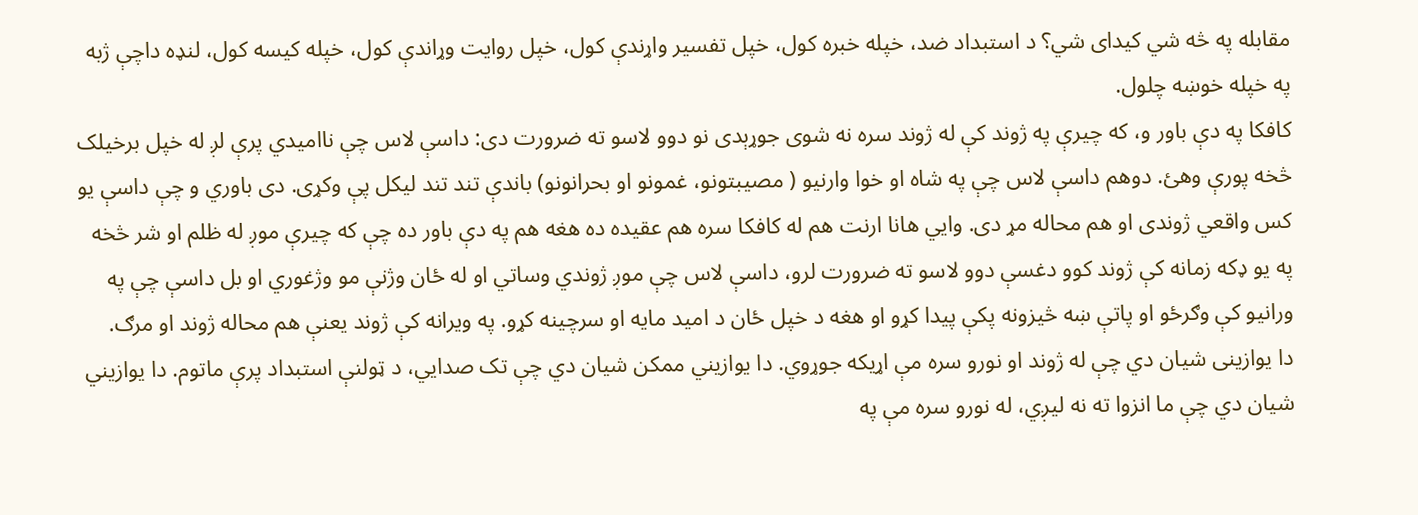مقابله په څه شي کیدای شي؟ د استبداد ضد، خپله خبره کول، خپل تفسیر واړندې کول، خپل روایت وړاندې کول، خپله کیسه کول، لنډه داچې ژبه په خپله خوښه چلول.
کافکا په دې باور و، که چیرې په ژوند کې له ژوند سره نه شوی جوړېدی نو دوو لاسو ته ضرورت دی: داسې لاس چې ناامیدي پرې لږ له خپل برخيلک څخه پورې وهئ. دوهم داسې لاس چې په شاه او خوا وارنيو ( مصیبتونو، غمونو او بحرانونو) باندې تند تند ليکل پې وکړی. دی باوري و چې داسې یو کس واقعي ژوندی او هم محاله مړ دی. وايي هانا ارنت هم له کافکا سره هم عقیده ده هغه هم په دې باور ده چې که چیرې موږ له ظلم او شر څخه په یو ډکه زمانه کې ژوند کوو دغسې دوو لاسو ته ضرورت لرو، داسې لاس چې موږ ژوندي وساتي او له ځان وژنې مو وژغوري او بل داسې چې په ورانیو کې وګرځو او پاتې ښه څیزونه پکې پیدا کړو او هغه د خپل ځان د امید مایه او سرچینه کړو. په ویرانه کې ژوند یعنې هم محاله ژوند او مرګ.
دا یوازینی شیان دي چې له ژوند او نورو سره مې اړیکه جوړوي. دا یوازیني ممکن شیان دي چې تک صدايي، د ټولنې استبداد پرې ماتوم. دا یوازیني شیان دي چې ما انزوا ته نه لیږي، له نورو سره مې په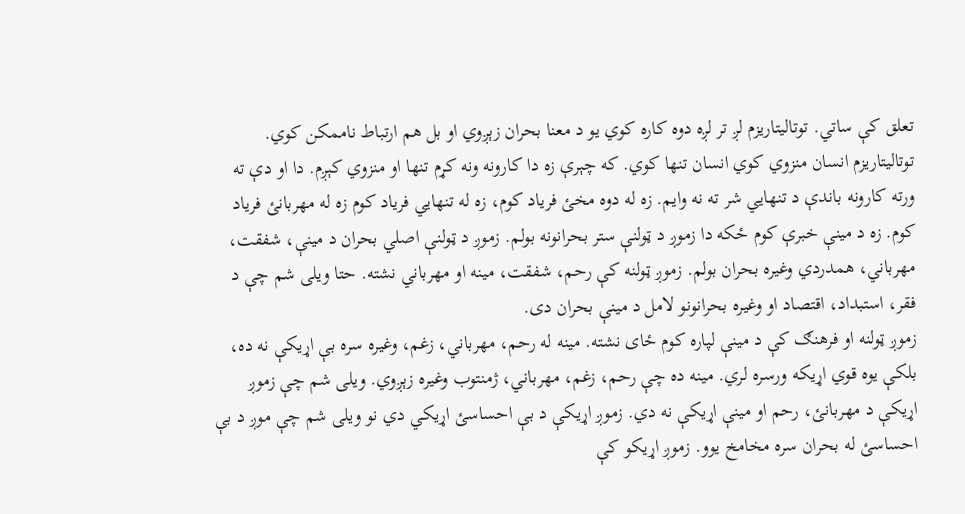تعلق کې ساتي. توتالیتاریزم لږ تر لږه دوه کاره کوي یو د معنا بحران زېږوي او بل هم ارتباط ناممکن کوي. توتالیتاریزم انسان منزوي کوي انسان تنها کوي. که چېرې زه دا کارونه ونه کړم تنها او منزوي کېږم. دا او دې ته ورته کارونه باندې د تنهايي شر ته نه وایم. زه له دوه مخئ فریاد کوم، زه له تنهايي فریاد کوم زه له مهربانئ فریاد کوم. زه د مینې خبرې کوم ځکه دا زموږ د ټولنې ستر بحرانونه بولم. زموږ د ټولنې اصلي بحران د مینې، شفقت، مهرباني، همدردي وغیره بحران بولم. زموږ ټولنه کې رحم، شفقت، مینه او مهرباني نشته. حتا ویلی شم چې د فقر، استبداد، اقتصاد او وغیره بحرانونو لامل د مینې بحران دی.
زموږ ټولنه او فرهنګ کې د مینې لپاره کوم ځای نشته. مینه له رحم، مهرباني، زغم، وغیره سره بې اړیکې نه ده، بلکې یوه قوي اړیکه ورسره لري. مینه ده چې رحم، زغم، مهرباني، ژمنتوب وغیره زېږوي. ویلی شم چې زموږ اړیکې د مهربانئ، رحم او مینې اړیکې نه دي. زموږ اړیکې د بې احساسئ اړیکي دي نو ویلی شم چې موږ د بې احساسئ له بحران سره مخامخ یوو. زموږ اړیکو کې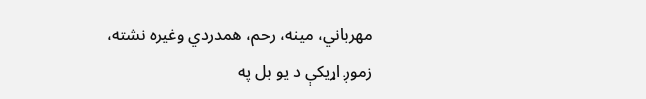مهرباني، مینه، رحم، همدردي وغیره نشته، زموږ اړیکې د یو بل په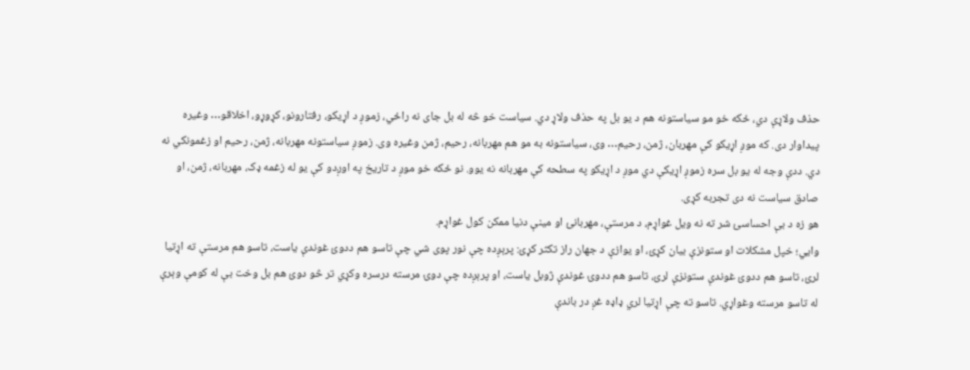حذف ولاړې دي، ځکه خو مو سیاستونه هم د یو بل په حذف ولاړ دي. سیاست خو څه له بل جای نه راځي، زموږ د اړیکو، رفتارونو، کړوړو، اخلاقو… وغیره پیداوار دی. که موږ اړیکو کې مهربان، ژمن، رحیم… وی، سیاستونه به مو هم مهربانه، رحیم، ژمن وغیره وی. زموږ سیاستونه مهربانه، ژمن، رحیم او زغمونکي نه دي. ددې وجه له یو بل سره زموږ اړیکې دي موږ د اړیکو په سطحه کې مهربانه نه یوو. نو ځکه خو موږ د تاریخ په اوږدو کې یو له زغمه ډک، مهربانه، ژمن، او صادق سیاست نه دی تجربه کړی.
هو زه د بې احساسئ شر ته نه ویل غواړم، د مرستې، مهربانئ او مینې دنیا ممکن کول غواړم.
وايي؛ خپل مشکلات او ستونزې بیان کړئ، او یوازې د جهان راز تکثر کړئ: پرېږده چې نور پوی شي چې تاسو هم ددوئ غوندې یاست، تاسو هم مرستې ته اړتیا لرئ، تاسو هم ددوئ غوندې ستونزې لرئ، تاسو هم ددوئ غوندې ژوبل یاست، او پرېږده چې دوئ مرسته درسره وکړي تر څو دوئ هم بل وخت بې له کومې وېرې له تاسو مرسته وغواړي. تاسو ته چې اړتیا لري ډاډه غږ در باندې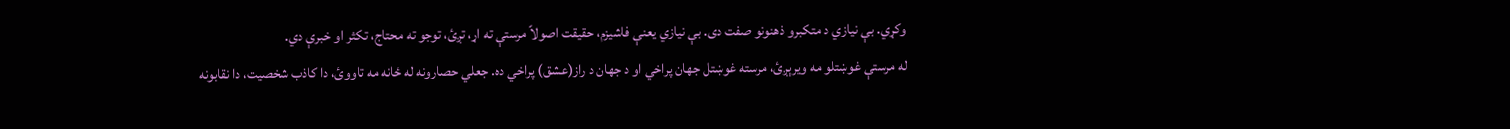وکړي. بې نیازي د متکبرو ذهنونو صفت دی. بې نیازي یعنې فاشیزم، حقیقت اصولاً مرستې ته اړ، تږئ، توجو ته محتاج، تکثر او خبرې دي.
له مرستې غوښتلو مه ویرېږئ، مرسته غوښتل جهان پراخي او د جهان د راز(عشق) پراخي ده. جعلي حصارونه له ځانه مه تاووئ، دا کاذب شخصیت، دا نقابونه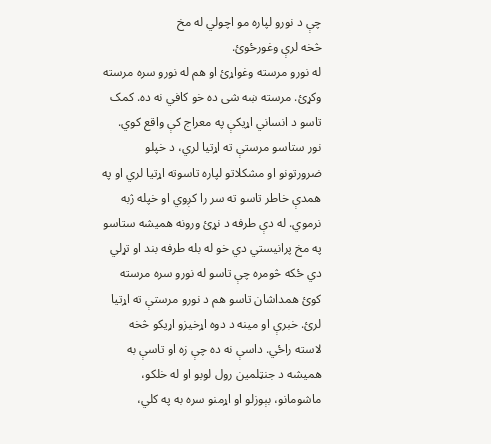چې د نورو لپاره مو اچولي له مخ
څخه لرې وغورځوئ.
له نورو مرسته وغواړئ او هم له نورو سره مرسته وکړئ. مرسته ښه شی ده خو کافي نه ده. کمک تاسو د انساني اړیکې په معراج کې واقع کوي. نور ستاسو مرستې ته اړتیا لري، د خپلو ضرورتونو او مشکلاتو لپاره تاسوته اړتیا لري او په همدې خاطر تاسو ته سر را کږوي او خپله ژبه نرموي. له دې طرفه د نړئ ورونه همیشه ستاسو په مخ پرانیستي دي خو له بله طرفه بند او تړلي دي ځکه څومره چې تاسو له نورو سره مرسته کوئ همداشان تاسو هم د نورو مرستې ته اړتیا لرئ. خبرې او مینه د دوه اړخیزو اړیکو څخه لاسته راځي. داسې نه ده چې زه او تاسې به همیشه د جنټلمین رول لوبو او له خلکو، ماشومانو، بېوزلو او اړمنو سره به په کلي،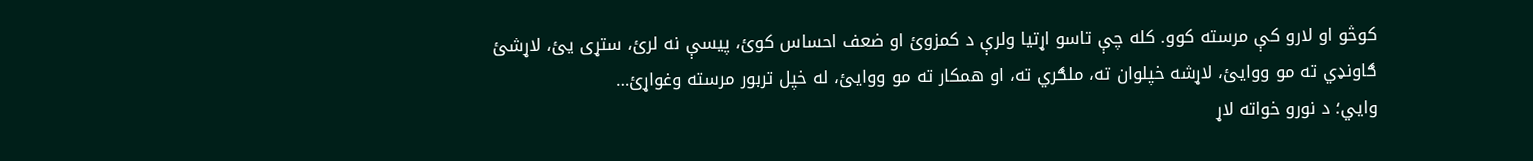کوڅو او لارو کې مرسته کوو. کله چې تاسو اړتیا ولرې د کمزوئ او ضعف احساس کوئ، پیسې نه لرئ، ستړی یئ، لاړشئ ګاونډي ته مو ووایئ، لاړشه خپلوان ته، ملګري ته، او همکار ته مو ووايئ، له خپل تربور مرسته وغواړئ…
وايي؛ د نورو خواته لاړ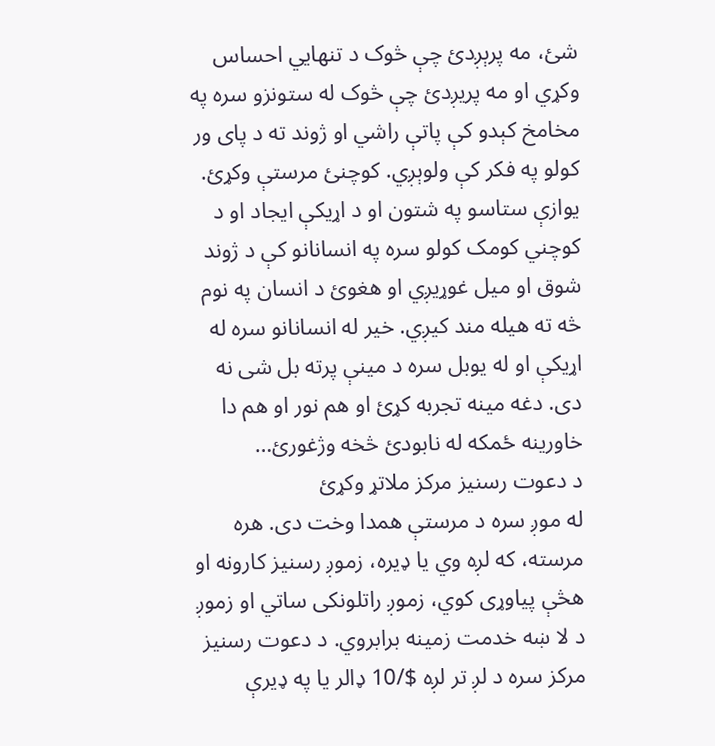شئ، مه پرېږدئ چې څوک د تنهايي احساس وکړي او مه پريږدئ چې څوک له ستونزو سره په مخامخ کېدو کې پاتې راشي او ژوند ته د پای ور کولو په فکر کې ولوېږي. کوچنئ مرستې وکړئ. یوازې ستاسو په شتون او د اړیکې ایجاد او د کوچني کومک کولو سره په انسانانو کې د ژوند شوق او میل غوړيږي او هغوئ د انسان په نوم څه ته هيله مند کیږي. خير له انسانانو سره له اړيکې او له یوبل سره د مینې پرته بل شی نه دی. دغه مینه تجربه کړئ او هم نور او هم دا خاورینه ځمکه له نابودئ څخه وژغورئ…
د دعوت رسنیز مرکز ملاتړ وکړئ
له موږ سره د مرستې همدا وخت دی. هره مرسته، که لږه وي یا ډیره، زموږ رسنیز کارونه او هڅې پیاوړی کوي، زموږ راتلونکی ساتي او زموږ د لا ښه خدمت زمینه برابروي. د دعوت رسنیز مرکز سره د لږ تر لږه $/10 ډالر یا په ډیرې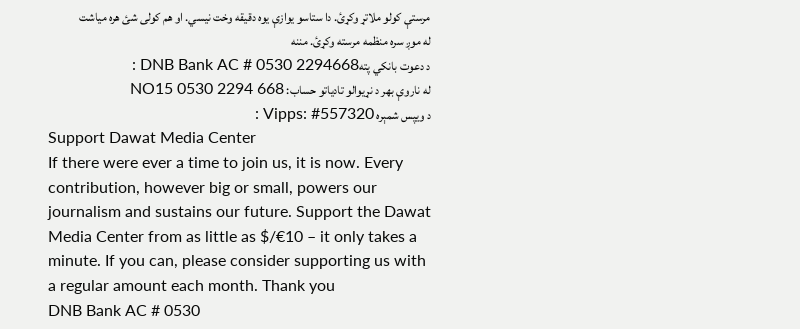مرستې کولو ملاتړ وکړئ. دا ستاسو یوازې یوه دقیقه وخت نیسي. او هم کولی شئ هره میاشت له موږ سره منظمه مرسته وکړئ. مننه
د دعوت بانکي پتهDNB Bank AC # 0530 2294668 :
له ناروې بهر د نړیوالو تادیاتو حساب: NO15 0530 2294 668
د ویپس شمېره Vipps: #557320 :
Support Dawat Media Center
If there were ever a time to join us, it is now. Every contribution, however big or small, powers our journalism and sustains our future. Support the Dawat Media Center from as little as $/€10 – it only takes a minute. If you can, please consider supporting us with a regular amount each month. Thank you
DNB Bank AC # 0530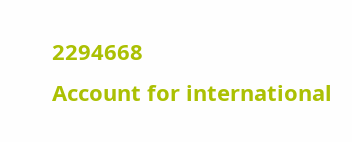2294668
Account for international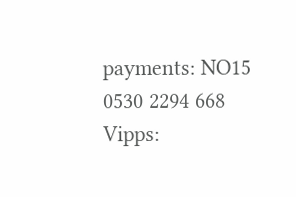payments: NO15 0530 2294 668
Vipps: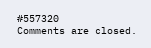#557320
Comments are closed.